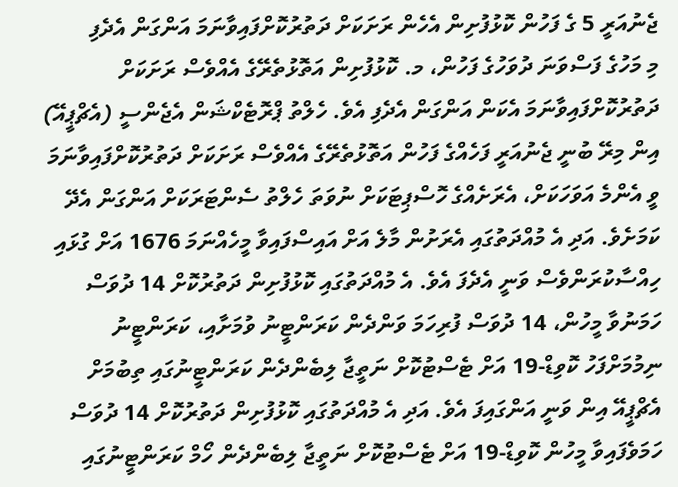ޖެނުއަރީ 5 ގެ ފަހުން ކޮޅުފުށިން އެހެން ރަށަކަށް ދަތުރުކޮށްފައިވާނަމަ އަންގަން އެދެފި
މި މަހުގެ ފަސްވަނަ ދުވަހުގެ ފަހުން، މ. ކޮޅުފުށިން އަތޮޅުތެރޭގެ އެއްވެސް ރަށަކަށް ދަތުރުކޮށްފައިވާނަމަ އެކަން އަންގަން އެދެފި އެވެ. ހެލްތު ޕްރޮޓެކްޝަން އެޖެންސީ (އެޗްޕީއޭ) އިން މިރޭ ބުނީ ޖެނުއަރީ ފަހެއްގެ ފަހުން އަތޮޅުތެރޭގެ އެއްވެސް ރަށަކަށް ދަތުރުކޮށްފައިވާނަމަ ވީ އެންމެ އަވަހަކަށް، އެރަށެއްގެ ހޮސްޕިޓަކަށް ނުވަތަ ހެލްތު ސެންޓަރަކަށް އަންގަން އެދޭ ކަމަށެވެ. އަދި އެ މުއްދަތުގައި އެރަށުން މާލެ އަށް އައިސްފައިވާ މީހެއްނަމަ 1676 އަށް ގުޅައި ހިއްސާކުރަންވެސް ވަނީ އެދެފަ އެވެ. އެ މުއްދަތުގައި ކޮޅުފުށިން ދަތުރުކޮށް 14 ދުވަސް ހަމަނުވާ މީހުން، 14 ދުވަސް ފުރިހަމަ ވަންދެން ކަރަންޓީނު ވުމަށާއި، ކަރަންޓީނު ނިމުމަށްފަހު ކޮވިޑް-19 އަށް ޓެސްޓުކޮށް ނަތީޖާ ލިބެންދެން ކަރަންޓީނުގައި ތިބުމަށް އެޗްޕީއޭ އިން ވަނީ އަންގައިފަ އެވެ. އަދި އެ މުއްދަތުގައި ކޮޅުފުށިން ދަތުރުކޮށް 14 ދުވަސް ހަމަވެފައިވާ މީހުން ކޮވިޑް-19 އަށް ޓެސްޓުކޮށް ނަތީޖާ ލިބެންދެން ހޯމް ކަރަންޓީނުގައި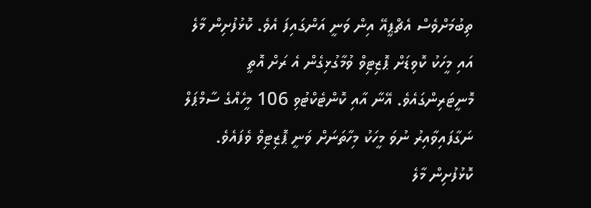ތިބުމަށްވެސް އެޗްޕީއޭ އިން ވަނީ އަންގައިފަ އެވެ. ކޮޅުފުށިން މާލެ އައި މީހަކު ކޮވިޑަށް ޕޮޒިޓިވް ވުމާގުޅިގެން އެ ރަށް އޮތީ މޮނީޓަރިންގައެވެ. އޭނާ އާއި ކޮންޓެކްޓުވި 106 މީހެއްގެ ސާމްޕަލް ނަގާފައިވާއިރު ނުވަ މީހަކު މިހާތަނަށް ވަނީ ޕޮޒިޓިވް ވެފައެވެ. ކޮޅުފުށިން މާލެ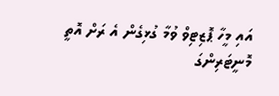އައި މީހާ ޕޮޒިޓިވް ވުމާ ގުޅިގެން އެ ރަށް އޮތީ މޮނީޓަރިންގަ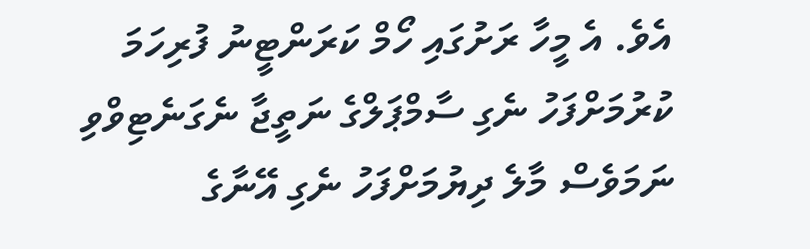އެވެ. އެ މީހާ ރަށުގައި ހޯމް ކަރަންޓީނު ފުރިހަމަ ކުރުމަށްފަހު ނެގި ސާމްޕަލްގެ ނަތީޖާ ނެގަނެޓިވްވި ނަމަވެސް މާލެ ދިޔުމަށްފަހު ނެގި އޭނާގެ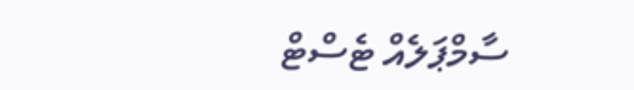ސާމްޕަލެއް ޓެސްޓް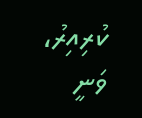ކުރިއިރު، ވަނީ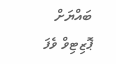ބައްޔަށް ޕޮޒިޓިވް ވެފަ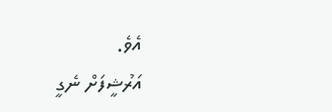އެވެ.
އަރުޝީފަށް ނެގީ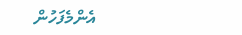އެންމެފަހުން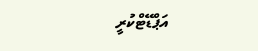އަޕްޑޭޓްކުރީ